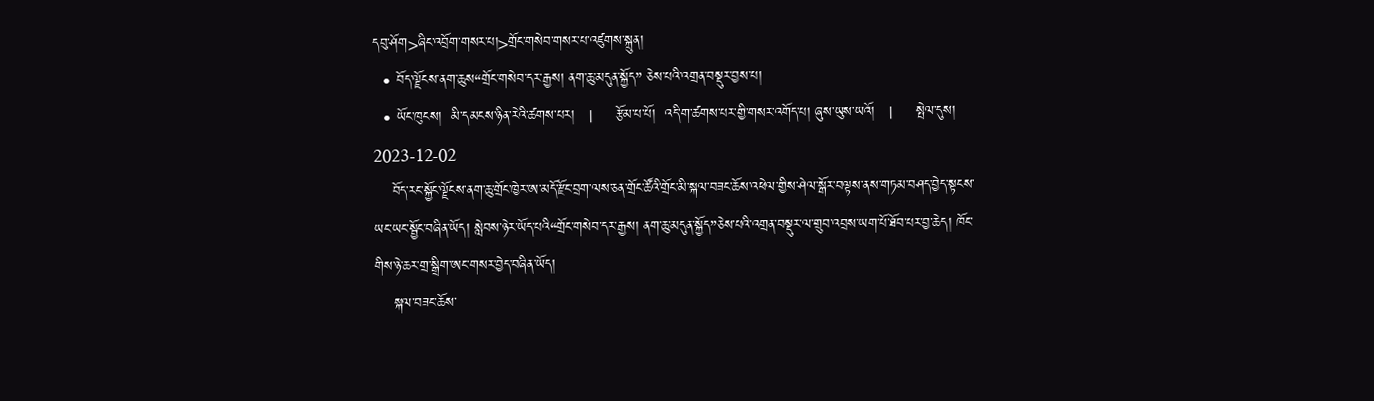དབུ་ཤོག>ཞིང་འབྲོག་གསར་པ།>གྲོང་གསེབ་གསར་པ་འཛུགས་སྐྲུན།
  • བོད་ལྗོངས་ནག་ཆུས“གྲོང་གསེབ་དར་རྒྱས། ནག་ཆུ་མདུན་སྐྱོད” ཅེས་པའི་འགྲན་བསྡུར་བྱས་པ།
  • ཡོང་ཁུངས།  མི་དམངས་ཉིན་རེའི་ཚགས་པར།   |     རྩོམ་པ་པོ།  འདི་ག་ཚགས་པར་གྱི་གསར་འགོད་པ། ཞུས་ཡུས་ཡའོ།   |     སྤེལ་དུས།  2023-12-02
    བོད་རང་སྐྱོང་ལྗོངས་ནག་ཆུ་གྲོང་ཁྱེར་ཨ་མདོ་རྫོང་བྲག་ལས་ཅན་གྲོང་ཚོའི་གྲོང་མི་སྐལ་བཟང་ཆོས་འཕེལ་གྱིས་ཤེལ་སྒོར་བལྟས་ནས་གཏམ་བཤད་བྱེད་སྟངས་ཡང་ཡང་སྦྱོང་བཞིན་ཡོད། སླེབས་ཉེར་ཡོད་པའི“གྲོང་གསེབ་དར་རྒྱས། ནག་ཆུ་མདུན་སྐྱོད”ཅེས་པའི་འགྲན་བསྡུར་ལ་གྲུབ་འབྲས་ཡག་པོ་ཐོབ་པར་བྱ་ཆེད། ཁོང་གིས་ཉེ་ཆར་གྲ་སྒྲིག་ཨང་གསར་བྱེད་བཞིན་ཡོད།
    སྐལ་བཟང་ཆོས་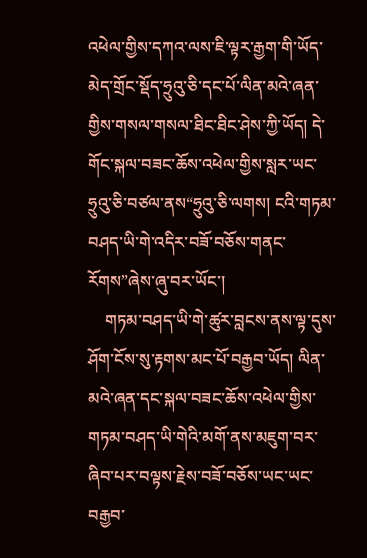འཕེལ་གྱིས་དཀའ་ལས་ཇི་ལྟར་རྒྱག་གི་ཡོད་མེད་གྲོང་སྡོད་ཧྲུའུ་ཅི་དང་པོ་ལིན་མའེ་ཞན་གྱིས་གསལ་གསལ་ཐིང་ཐིང་ཤེས་ཀྱི་ཡོད། དེ་གོང་སྐལ་བཟང་ཆོས་འཕེལ་གྱིས་སླར་ཡང་ཧྲུའུ་ཅི་བཙལ་ནས“ཧྲུའུ་ཅི་ལགས། ངའི་གཏམ་བཤད་ཡི་གེ་འདིར་བཟོ་བཅོས་གནང་རོགས”ཞེས་ཞུ་བར་ཡོང་།
    གཏམ་བཤད་ཡི་གེ་ཚུར་བླངས་ནས་ལྟ་དུས་ཤོག་ངོས་སུ་རྟགས་མང་པོ་བརྒྱབ་ཡོད། ལིན་མའེ་ཞན་དང་སྐལ་བཟང་ཆོས་འཕེལ་གྱིས་གཏམ་བཤད་ཡི་གེའི་མགོ་ནས་མཇུག་བར་ཞིབ་པར་བལྟས་རྗེས་བཟོ་བཅོས་ཡང་ཡང་བརྒྱབ་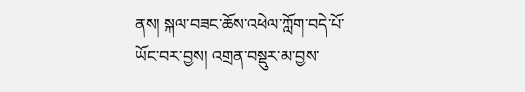ནས། སྐལ་བཟང་ཆོས་འཕེལ་ཀློག་བདེ་པོ་ཡོང་བར་བྱས། འགྲན་བསྡུར་མ་བྱས་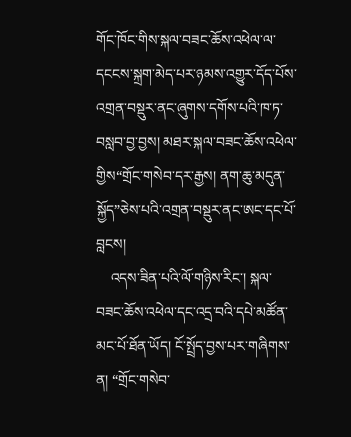གོང་ཁོང་གིས་སྐལ་བཟང་ཆོས་འཕེལ་ལ་དངངས་སྐྲག་མེད་པར་ཉམས་འགྱུར་དོད་པོས་འགྲན་བསྡུར་ནང་ཞུགས་དགོས་པའི་ཁ་ཏ་བསླབ་བྱ་བྱས། མཐར་སྐལ་བཟང་ཆོས་འཕེལ་གྱིས“གྲོང་གསེབ་དར་རྒྱས། ནག་ཆུ་མདུན་སྐྱོད”ཅེས་པའི་འགྲན་བསྡུར་ནང་ཨང་དང་པོ་བླངས།
    འདས་ཟིན་པའི་ལོ་གཉིས་རིང་། སྐལ་བཟང་ཆོས་འཕེལ་དང་འདྲ་བའི་དཔེ་མཚོན་མང་པོ་ཐོན་ཡོད། ངོ་སྤྲོད་བྱས་པར་གཞིགས་ན། “གྲོང་གསེབ་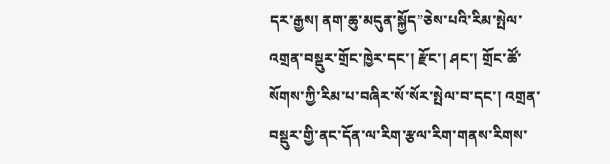དར་རྒྱས། ནག་ཆུ་མདུན་སྐྱོད”ཅེས་པའི་རིམ་སྤེལ་འགྲན་བསྡུར་གྲོང་ཁྱེར་དང་། རྫོང་། ཤང་། གྲོང་ཚོ་སོགས་ཀྱི་རིམ་པ་བཞིར་སོ་སོར་སྤེལ་བ་དང་། འགྲན་བསྡུར་གྱི་ནང་དོན་ལ་རིག་རྩལ་རིག་གནས་རིགས་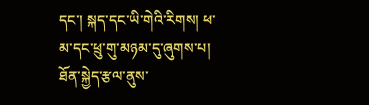དང་། སྐད་དང་ཡི་གེའི་རིགས། ཕ་མ་དང་ཕྲུ་གུ་མཉམ་དུ་ཞུགས་པ། ཐོན་སྐྱེད་རྩལ་ནུས་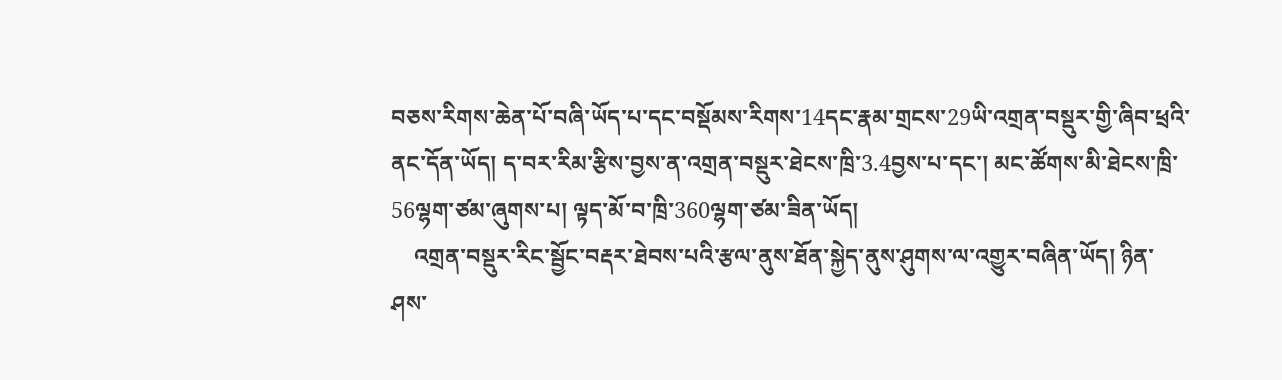བཅས་རིགས་ཆེན་པོ་བཞི་ཡོད་པ་དང་བསྡོམས་རིགས་14དང་རྣམ་གྲངས་29ཡི་འགྲན་བསྡུར་གྱི་ཞིབ་ཕྲའི་ནང་དོན་ཡོད། ད་བར་རིམ་རྩིས་བྱས་ན་འགྲན་བསྡུར་ཐེངས་ཁྲི་3.4བྱས་པ་དང་། མང་ཚོགས་མི་ཐེངས་ཁྲི་56ལྷག་ཙམ་ཞུགས་པ། ལྟད་མོ་བ་ཁྲི་360ལྷག་ཙམ་ཟིན་ཡོད།
    འགྲན་བསྡུར་རིང་སྦྱོང་བརྡར་ཐེབས་པའི་རྩལ་ནུས་ཐོན་སྐྱེད་ནུས་ཤུགས་ལ་འགྱུར་བཞིན་ཡོད། ཉིན་ཤས་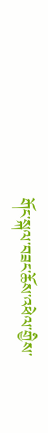གོང་སྐལ་བཟང་ཆོས་འཕེལ་གྱིས་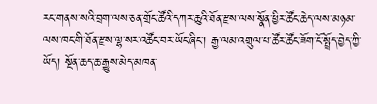རང་གནས་སའི་བྲག་ལས་ཅན་གྲོང་ཚོའི་དཀར་ཆུའི་ཐོན་རྫས་ལས་སྣོན་ཕྱིར་ཚོང་ཆེད་ལས་མཉམ་ལས་ཁང་གི་ཐོན་རྫས་ལྷ་སར་འཚོང་བར་ཡོང་ཞིང་། རྒྱ་ལམ་འགྲུལ་པ་ཚོར་ཚོང་ཟོག་ངོ་སྤྲོད་བྱེད་ཀྱི་ཡོད། སྔོན་ཆད་ཆ་རྒྱུས་མེད་མཁན་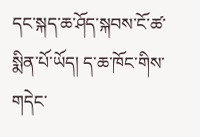དང་སྐད་ཆ་ཤོད་སྐབས་ངོ་ཚ་སྨིན་པོ་ཡོད། ད་ཆ་ཁོང་གིས་གདེང་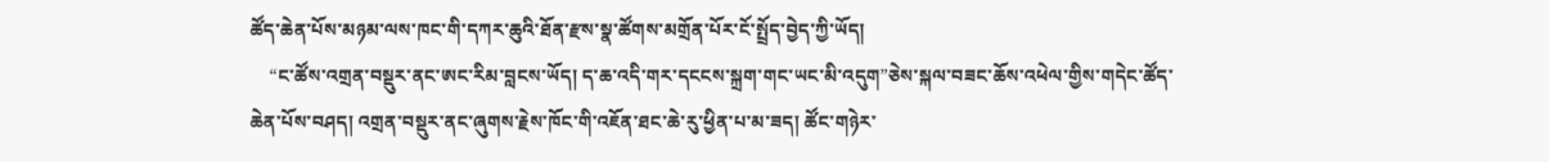ཚོད་ཆེན་པོས་མཉམ་ལས་ཁང་གི་དཀར་ཆུའི་ཐོན་རྫས་སྣ་ཚོགས་མགྲོན་པོར་ངོ་སྤྲོད་བྱེད་ཀྱི་ཡོད།
    “ང་ཚོས་འགྲན་བསྡུར་ནང་ཨང་རིམ་བླངས་ཡོད། ད་ཆ་འདི་གར་དངངས་སྐྲག་གང་ཡང་མི་འདུག”ཅེས་སྐལ་བཟང་ཆོས་འཕེལ་གྱིས་གདེང་ཚོད་ཆེན་པོས་བཤད། འགྲན་བསྡུར་ནང་ཞུགས་རྗེས་ཁོང་གི་འཇོན་ཐང་ཆེ་རུ་ཕྱིན་པ་མ་ཟད། ཚོང་གཉེར་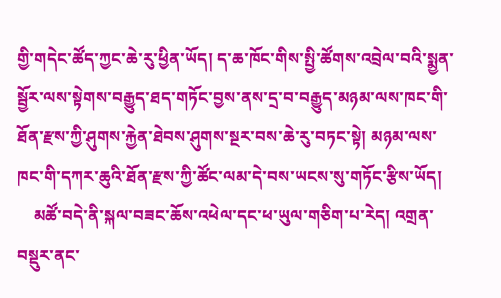གྱི་གདེང་ཚོད་ཀྱང་ཆེ་རུ་ཕྱིན་ཡོད། ད་ཆ་ཁོང་གིས་སྤྱི་ཚོགས་འབྲེལ་བའི་སྨྱན་སྦྱོར་ལས་སྟེགས་བརྒྱུད་ཐད་གཏོང་བྱས་ནས་དྲ་བ་བརྒྱུད་མཉམ་ལས་ཁང་གི་ཐོན་རྫས་ཀྱི་ཤུགས་རྐྱེན་ཐེབས་ཤུགས་སྔར་བས་ཆེ་རུ་བཏང་སྟེ། མཉམ་ལས་ཁང་གི་དཀར་ཆུའི་ཐོན་རྫས་ཀྱི་ཚོང་ལམ་དེ་བས་ཡངས་སུ་གཏོང་རྩིས་ཡོད།
    མཚོ་བདེ་ནི་སྐལ་བཟང་ཆོས་འཕེལ་དང་ཕ་ཡུལ་གཅིག་པ་རེད། འགྲན་བསྡུར་ནང་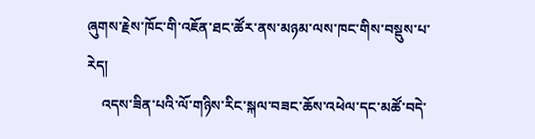ཞུགས་རྗེས་ཁོང་གི་འཇོན་ཐང་ཚོར་ནས་མཉམ་ལས་ཁང་གིས་བསྡུས་པ་རེད།
    འདས་ཟིན་པའི་ལོ་གཉིས་རིང་སྐལ་བཟང་ཆོས་འཕེལ་དང་མཚོ་བདེ་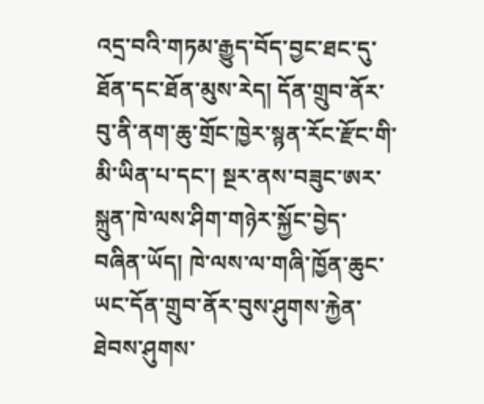འདྲ་བའི་གཏམ་རྒྱུད་བོད་བྱང་ཐང་དུ་ཐོན་དང་ཐོན་མུས་རེད། དོན་གྲུབ་ནོར་བུ་ནི་ནག་ཆུ་གྲོང་ཁྱེར་སྙན་རོང་རྫོང་གི་མི་ཡིན་པ་དང་། སྔར་ནས་བཟུང་ཨར་སྐྲུན་ཁེ་ལས་ཤིག་གཉེར་སྐྱོང་བྱེད་བཞིན་ཡོད། ཁེ་ལས་ལ་གཞི་ཁྱོན་ཆུང་ཡང་དོན་གྲུབ་ནོར་བུས་ཤུགས་རྐྱེན་ཐེབས་ཤུགས་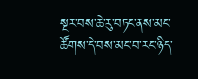སྔར་བས་ཆེ་རུ་བཏང་ནས་མང་ཚོགས་དེ་བས་མང་བ་རང་ཉིད་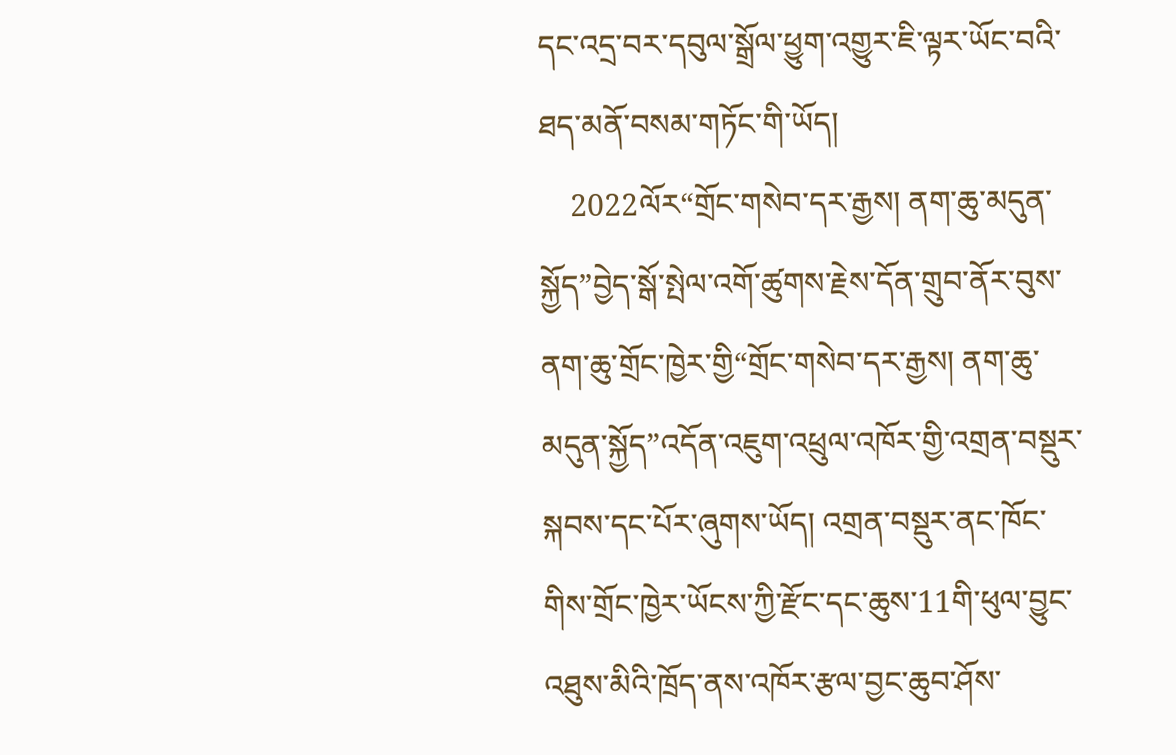དང་འདྲ་བར་དབུལ་སྒྲོལ་ཕྱུག་འགྱུར་ཇི་ལྟར་ཡོང་བའི་ཐད་མནོ་བསམ་གཏོང་གི་ཡོད།
    2022ལོར“གྲོང་གསེབ་དར་རྒྱས། ནག་ཆུ་མདུན་སྐྱོད”བྱེད་སྒོ་སྤེལ་འགོ་ཚུགས་རྗེས་དོན་གྲུབ་ནོར་བུས་ནག་ཆུ་གྲོང་ཁྱེར་གྱི“གྲོང་གསེབ་དར་རྒྱས། ནག་ཆུ་མདུན་སྐྱོད”འདོན་འཇུག་འཕྲུལ་འཁོར་གྱི་འགྲན་བསྡུར་སྐབས་དང་པོར་ཞུགས་ཡོད། འགྲན་བསྡུར་ནང་ཁོང་གིས་གྲོང་ཁྱེར་ཡོངས་ཀྱི་རྫོང་དང་ཆུས་11གི་ཕུལ་བྱུང་འཐུས་མིའི་ཁྲོད་ནས་འཁོར་རྩལ་བྱང་ཆུབ་ཤོས་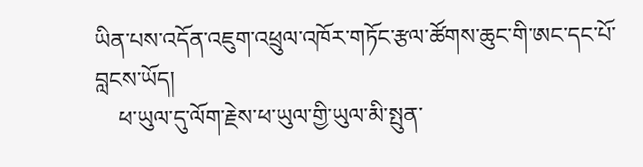ཡིན་པས་འདོན་འཇུག་འཕྲུལ་འཁོར་གཏོང་རྩལ་ཚོགས་ཆུང་གི་ཨང་དང་པོ་བླངས་ཡོད།
    ཕ་ཡུལ་དུ་ལོག་རྗེས་ཕ་ཡུལ་གྱི་ཡུལ་མི་སྤུན་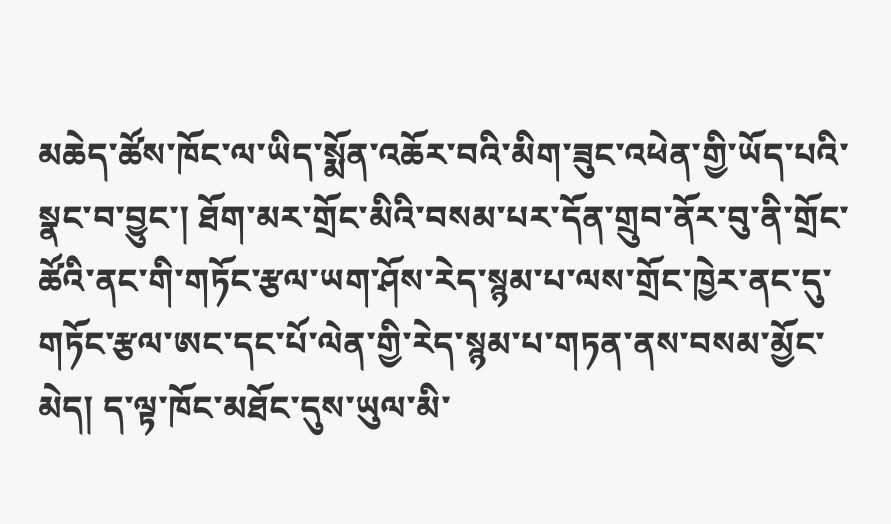མཆེད་ཚོས་ཁོང་ལ་ཡིད་སྨོན་འཆོར་བའི་མིག་ཟུང་འཕེན་གྱི་ཡོད་པའི་སྣང་བ་བྱུང་། ཐོག་མར་གྲོང་མིའི་བསམ་པར་དོན་གྲུབ་ནོར་བུ་ནི་གྲོང་ཚོའི་ནང་གི་གཏོང་རྩལ་ཡག་ཤོས་རེད་སྙམ་པ་ལས་གྲོང་ཁྱེར་ནང་དུ་གཏོང་རྩལ་ཨང་དང་པོ་ལེན་གྱི་རེད་སྙམ་པ་གཏན་ནས་བསམ་མྱོང་མེད། ད་ལྟ་ཁོང་མཐོང་དུས་ཡུལ་མི་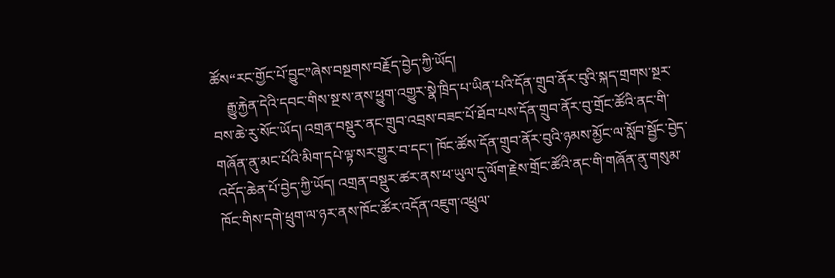ཚོས“རང་གྱོང་པོ་བྱུང”ཞེས་བསྔགས་བརྗོད་བྱེད་ཀྱི་ཡོད།
    རྒྱུ་རྐྱེན་དེའི་དབང་གིས་སྔ་ས་ནས་ཕྱུག་འགྱུར་སྣེ་ཁྲིད་པ་ཡིན་པའི་དོན་གྲུབ་ནོར་བུའི་སྐད་གྲགས་སྔར་བས་ཆེ་རུ་སོང་ཡོད། འགྲན་བསྡུར་ནང་གྲུབ་འབྲས་བཟང་པོ་ཐོབ་པས་དོན་གྲུབ་ནོར་བུ་གྲོང་ཚོའི་ནང་གི་གཞོན་ནུ་མང་པོའི་མིག་དཔེ་ལྟ་སར་གྱུར་བ་དང་། ཁོང་ཚོས་དོན་གྲུབ་ནོར་བུའི་ཉམས་མྱོང་ལ་སློབ་སྦྱོང་བྱེད་འདོད་ཆེན་པོ་བྱེད་ཀྱི་ཡོད། འགྲན་བསྡུར་ཚར་ནས་ཕ་ཡུལ་དུ་ལོག་རྗེས་གྲོང་ཚོའི་ནང་གི་གཞོན་ནུ་གསུམ་ཁོང་གིས་དགེ་ཕྲུག་ལ་ཉར་ནས་ཁོང་ཚོར་འདོན་འཇུག་འཕྲུལ་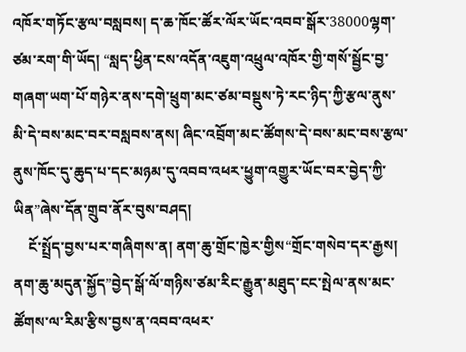འཁོར་གཏོང་རྩལ་བསླབས། ད་ཆ་ཁོང་ཚོར་ལོར་ཡོང་འབབ་སྒོར་38000ལྷག་ཙམ་རག་གི་ཡོད། “སླད་ཕྱིན་ངས་འདོན་འཇུག་འཕྲུལ་འཁོར་གྱི་གསོ་སྦྱོང་བྱ་གཞག་ཡག་པོ་གཉེར་ནས་དགེ་ཕྲུག་མང་ཙམ་བསྡུས་ཏེ་རང་ཉིད་ཀྱི་རྩལ་ནུས་མི་དེ་བས་མང་བར་བསླབས་ནས། ཞིང་འབྲོག་མང་ཚོགས་དེ་བས་མང་བས་རྩལ་ནུས་ཁོང་དུ་ཆུད་པ་དང་མཉམ་དུ་འབབ་འཕར་ཕྱུག་འགྱུར་ཡོང་བར་བྱེད་ཀྱི་ཡིན”ཞེས་དོན་གྲུབ་ནོར་བུས་བཤད།
    ངོ་སྤྲོད་བྱས་པར་གཞིགས་ན། ནག་ཆུ་གྲོང་ཁྱེར་གྱིས“གྲོང་གསེབ་དར་རྒྱས། ནག་ཆུ་མདུན་སྐྱོད”བྱེད་སྒོ་ལོ་གཉིས་ཙམ་རིང་རྒྱུན་མཐུད་ངང་སྤེལ་ནས་མང་ཚོགས་ལ་རིམ་རྩིས་བྱས་ན་འབབ་འཕར་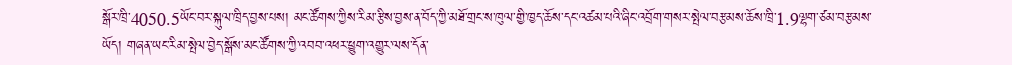སྒོར་ཁྲི་4050.5ཡོང་བར་སྐུལ་ཁྲིད་བྱས་པས། མང་ཚོགས་ཀྱིས་རིམ་རྩིས་བྱས་ན་བོད་ཀྱི་མཐོ་གྲང་ས་ཁུལ་གྱི་ཁྱད་ཆོས་དང་འཚམ་པའི་ཞིང་འབྲོག་གསར་སྤེལ་བརྩམས་ཆོས་ཁྲི་1.9ལྷག་ཙམ་བརྩམས་ཡོད། གཞན་ཡང་རིམ་སྤེལ་བྱེད་སྒོས་མང་ཚོགས་ཀྱི་འབབ་འཕར་ཕྱུག་འགྱུར་ལས་དོན་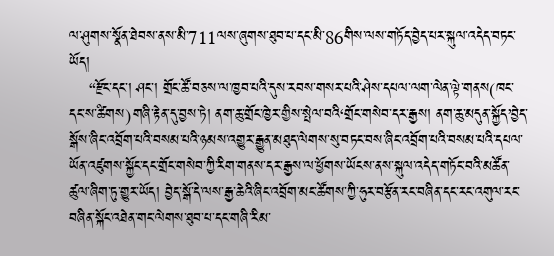ལ་ཤུགས་སྣོན་ཐེབས་ནས་མི་711ལས་ཞུགས་ཐུབ་པ་དང་མི་86གིས་ལས་གཏོད་བྱེད་པར་སྐུལ་འདེད་བཏང་ཡོད།
    “རྫོང་དང་། ཤང་། གྲོང་ཚོ་བཅས་ལ་ཁྱབ་པའི་དུས་རབས་གསར་པའི་ཤེས་དཔལ་ལག་ལེན་ལྟེ་གནས(ཁང་དང་ས་ཚིགས)གཞི་རྟེན་དུ་བྱས་ཏེ། ནག་ཆུ་གྲོང་ཁྱེར་གྱིས་སྤེལ་བའི‘གྲོང་གསེབ་དར་རྒྱས། ནག་ཆུ་མདུན་སྐྱོད’བྱེད་སྒོས་ཞིང་འབྲོག་པའི་བསམ་པའི་ཉམས་འགྱུར་རྒྱུན་མཐུད་ལེགས་སུ་བཏང་བས་ཞིང་འབྲོག་པའི་བསམ་པའི་དཔལ་ཡོན་འཛུགས་སྐྱོང་དང་གྲོང་གསེབ་ཀྱི་རིག་གནས་དར་རྒྱས་ལ་ཕྱོགས་ཡོངས་ནས་སྐུལ་འདེད་གཏོང་བའི་མཚོན་ཚུལ་ཞིག་ཏུ་གྱུར་ཡོད། བྱེད་སྒོ་དེ་ལས་རྒྱ་ཆེའི་ཞིང་འབྲོག་མང་ཚོགས་ཀྱི་ཧུར་བརྩོན་རང་བཞིན་དང་རང་འགུལ་རང་བཞིན་སྐོང་འཐེན་གང་ལེགས་ཐུབ་པ་དང་གཞི་རིམ་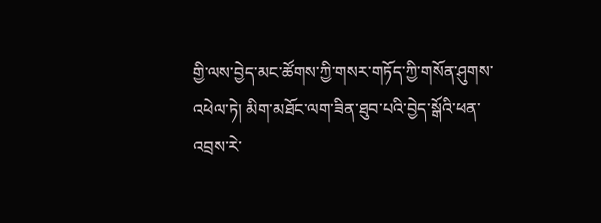གྱི་ལས་བྱེད་མང་ཚོགས་ཀྱི་གསར་གཏོད་ཀྱི་གསོན་ཤུགས་འཕེལ་ཏེ། མིག་མཐོང་ལག་ཟིན་ཐུབ་པའི་བྱེད་སྒོའི་ཕན་འབྲས་རེ་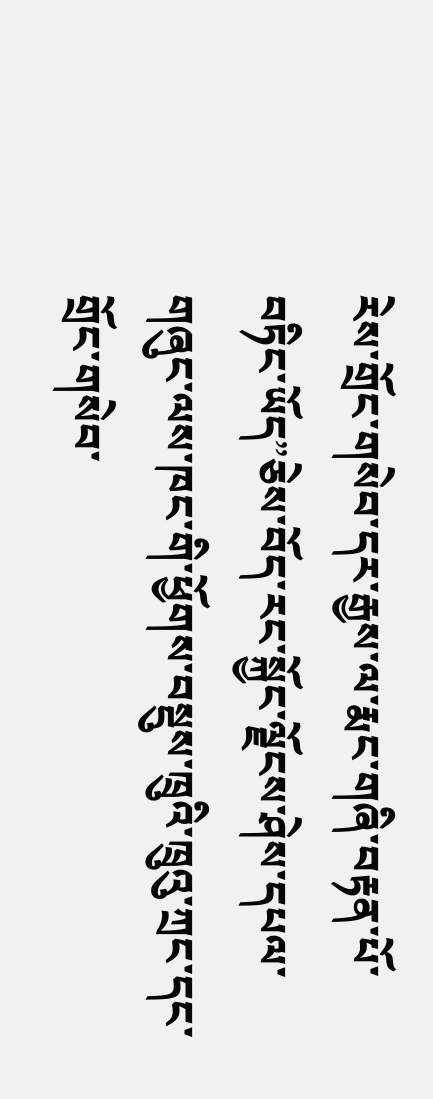རེས་གྲོང་གསེབ་དར་རྒྱས་ལ་རྨང་གཞི་བརྟན་པོ་བཏིང་ཡོད”ཅེས་བོད་རང་སྐྱོང་ལྗོངས་ཤེས་དཔལ་གཞུང་ལས་ཁང་གི་ཕྱོགས་བསྡུས་ཁྲུའི་ཁྲུའུ་ཀྲང་དང་གྲོང་གསེབ་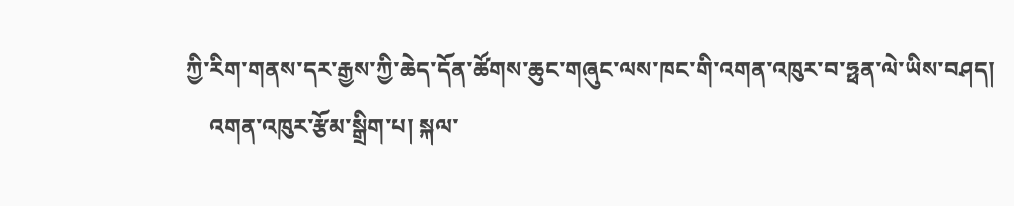ཀྱི་རིག་གནས་དར་རྒྱས་ཀྱི་ཆེད་དོན་ཚོགས་ཆུང་གཞུང་ལས་ཁང་གི་འགན་འཁུར་བ་ཧྥན་ལེ་ཡིས་བཤད།
    འགན་འཁུར་རྩོམ་སྒྲིག་པ། སྐལ་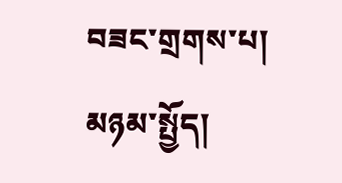བཟང་གྲགས་པ།
མཉམ་སྤྱོད།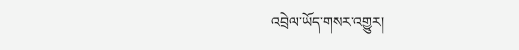འབྲེལ་ཡོད་གསར་འགྱུར།